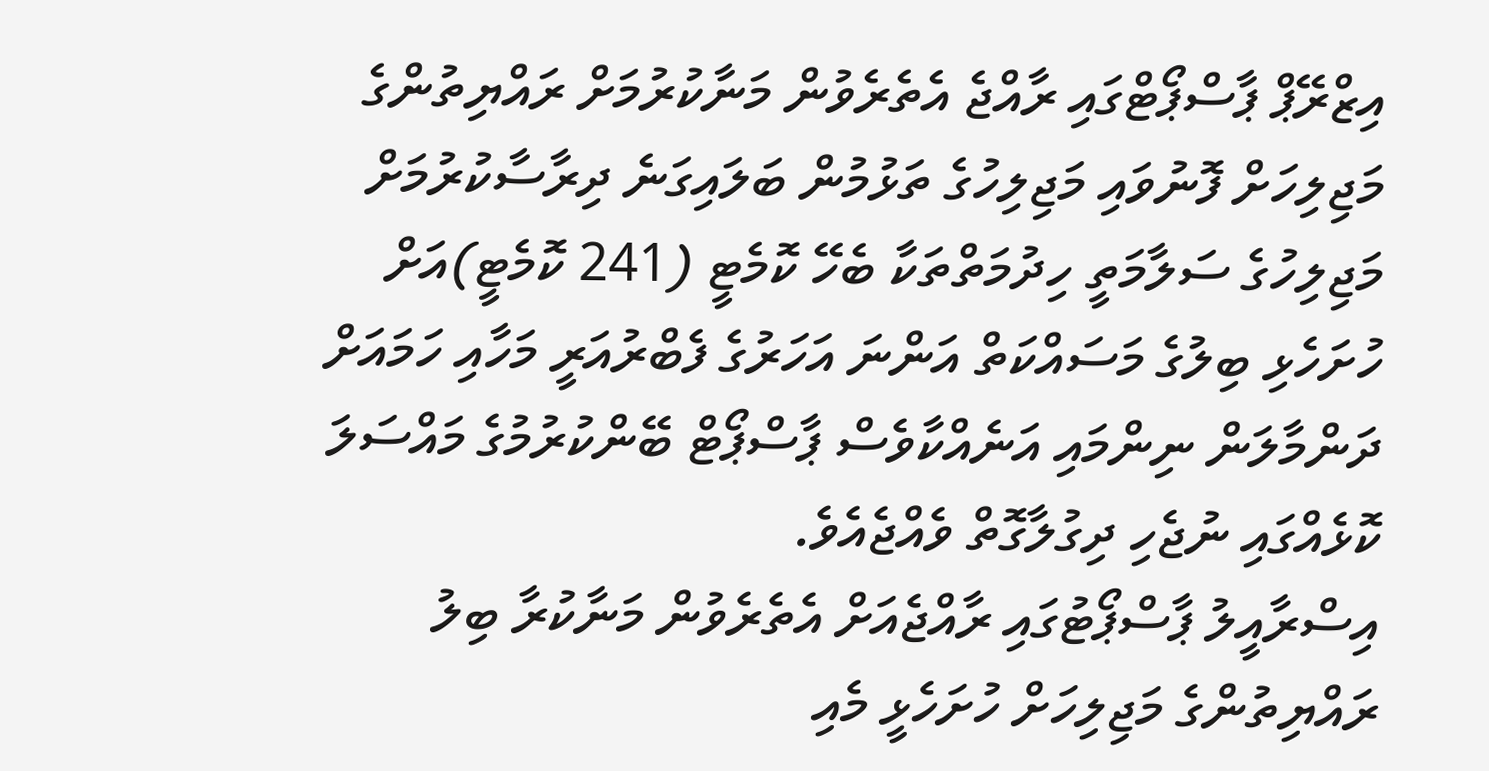އިޒްރޭޕް ޕާސްޕޯޓްގައި ރާއްޖެ އެތެރެވުން މަނާކުރުމަށް ރައްޔިތުންގެ މަޖިލިހަށް ފޮނުވައި މަޖިލިހުގެ ތަޅުމުން ބަލައިގަނެ ދިރާސާކުރުމަށް މަޖިލިހުގެ ސަލާމަތީ ހިދުމަތްތަކާ ބެހޭ ކޮމެޓީ (241 ކޮމެޓީ)އަށް ހުށަހެޅި ބިލުގެ މަސައްކަތް އަންނަ އަހަރުގެ ފެބްރުއަރީ މަހާއި ހަމައަށް ދަންމާލަން ނިންމައި އަނެއްކާވެސް ޕާސްޕޯޓް ބޭންކުރުމުގެ މައްސަލަ ކޮޅެއްގައި ނުޖެހި ދިގުލާގޮތް ވެއްޖެއެވެ.
އިސްރާއީލު ޕާސްޕޯޓުގައި ރާއްޖެއަށް އެތެރެވުން މަނާކުރާ ބިލު ރައްޔިތުންގެ މަޖިލިހަށް ހުށަހެޅީ މެއި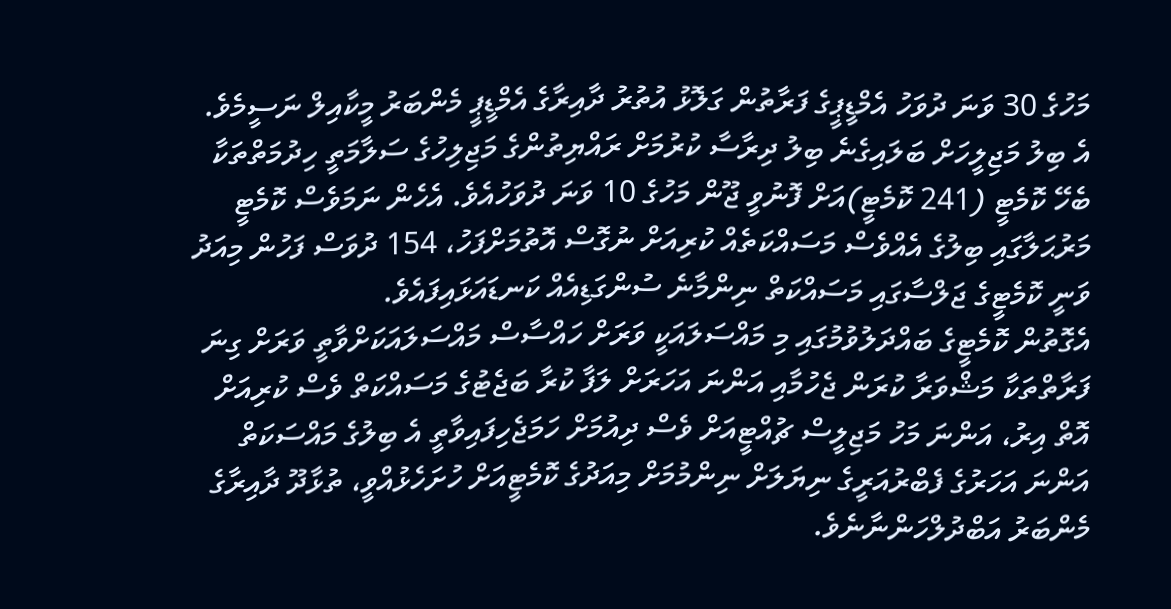މަހުގެ 30 ވަނަ ދުވަހު އެމްޑީޕީގެ ފަރާތުން ގަލޮޅު އުތުރު ދާއިރާގެ އެމްޑީޕީ މެންބަރު މީކާއިލް ނަސީމެވެ.
އެ ބިލު މަޖިލީހަށް ބަލައިގެނެ ބިލު ދިރާސާ ކުރުމަށް ރައްޔިތުންގެ މަޖިލިހުގެ ސަލާމަތީ ހިދުމަތްތަކާ ބެހޭ ކޮމެޓީ (241 ކޮމެޓީ)އަށް ފޮނުވީ ޖޫން މަހުގެ 10 ވަނަ ދުވަހުއެވެ. އެހެން ނަމަވެސް ކޮމެޓީ މަރުޙަލާގައި ބިލުގެ އެއްވެސް މަސައްކަތެއް ކުރިއަށް ނުގޮސް އޮތުމަށްފަހު، 154 ދުވަސް ފަހުން މިއަދު ވަނީ ކޮމެޓީގެ ޖަލްސާގައި މަސައްކަތް ނިންމާނެ ސުންގަޑިއެއް ކަނޑައަޅައިފައެވެ.
އެގޮތުން ކޮމެޓީގެ ބައްދަލުވުމުގައި މި މައްސަލައަކީ ވަރަށް ހައްސާސް މައްސަލައަކަށްވާތީ ވަރަށް ގިނަ ފަރާތްތަކާ މަޝްވަރާ ކުރަން ޖެހުމާއި އަންނަ އަހަރަށް ލަފާ ކުރާ ބަޖެޓުގެ މަސައްކަތް ވެސް ކުރިއަށް އޮތް އިރު، އަންނަ މަހު މަޖިލީސް ޗުއްޓީއަށް ވެސް ދިއުމަށް ހަމަޖެހިފައިވާތީ އެ ބިލުގެ މައްސަކަތް އަންނަ އަހަރުގެ ފެބްރުއަރީގެ ނިޔަލަށް ނިންމުމަށް މިއަދުގެ ކޮމެޓީއަށް ހުށަހެޅުއްވީ، ތުޅާދޫ ދާއިރާގެ މެންބަރު އަބްދުލްހަންނާނެވެ.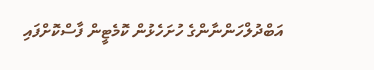އަބްދުލްހަންނާންގެ ހުށަހެޅުން ކޮމެޓީން ފާސްކޮށްފައި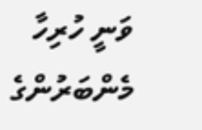ވަނީ ހުރިހާ މެންބަރުންގެ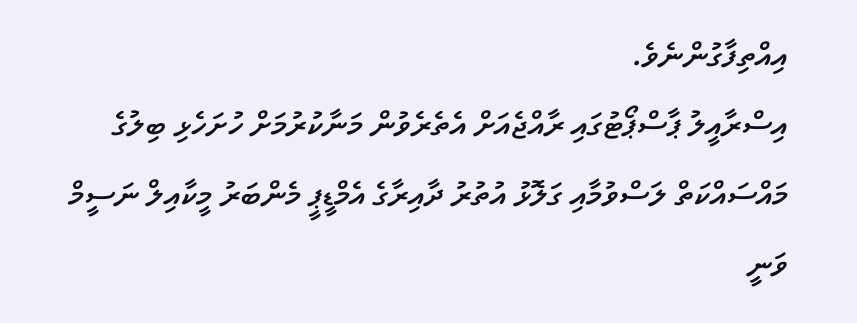އިއްތިފާގުންނެވެ.
އިސްރާއީލު ޕާސްޕޯޓުގައި ރާއްޖެއަށް އެތެރެވުން މަނާކުރުމަށް ހުށަހެޅި ބިލުގެ މައްސައްކަތް ލަސްވުމާއި ގަލޮޅު އުތުރު ދާއިރާގެ އެމްޑީޕީ މެންބަރު މީކާއިލް ނަސީމް ވަނީ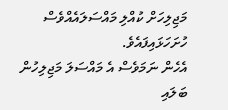މަޖިލިހަށް ކުއްލި މައްސަލައެއްވެސް ހުށަހަޅައިފައެވެ.
އެހެން ނަމަވެސް އެ މައްސަލަ މަޖިލިހުން ބަލައި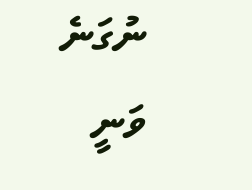ނުގަނެ ވަނީ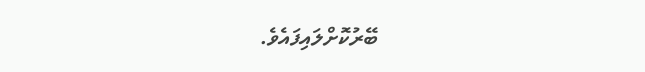ބޭރުކޮށްލައިފައެވެ.